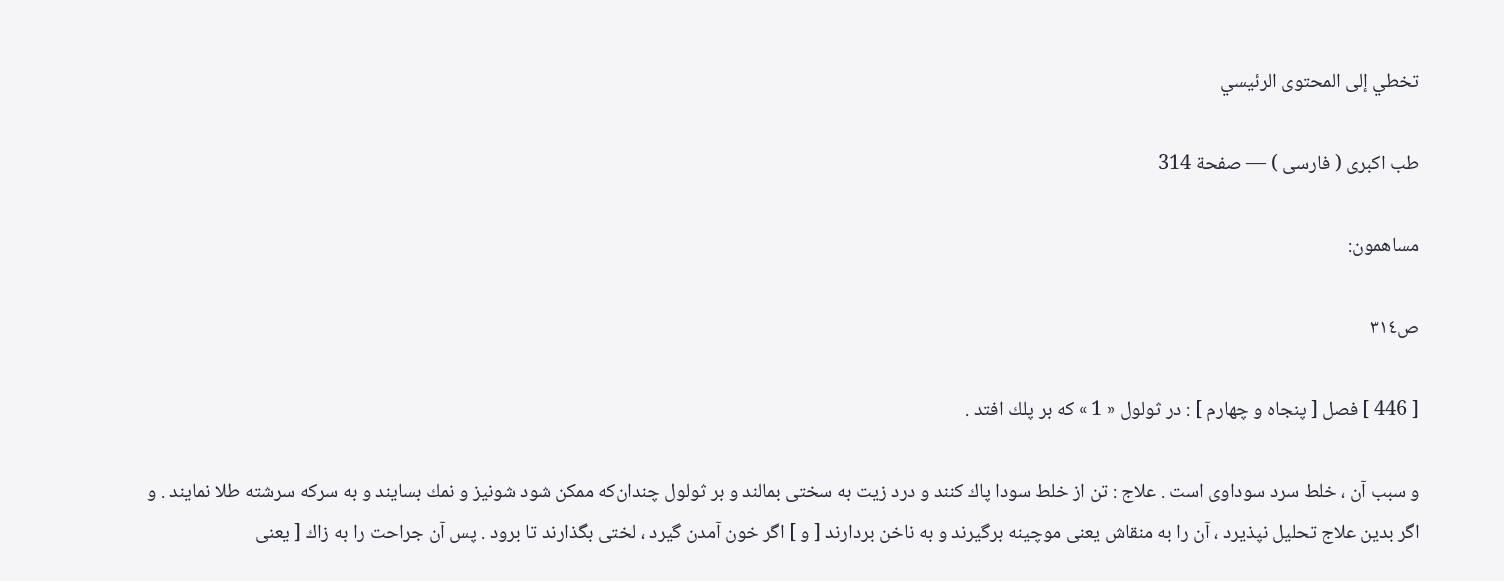تخطي إلى المحتوى الرئيسي

طب اكبرى ( فارسى ) — صفحة 314

مساهمون:

ص٣١٤

[ 446 ] فصل [ پنجاه و چهارم ] : در ثولول « 1 » كه بر پلك افتد .

و سبب آن ، خلط سرد سوداوى است . علاج : تن از خلط سودا پاك كنند و درد زيت به سختى بمالند و بر ثولول چندان‌كه ممكن شود شونيز و نمك بسايند و به سركه سرشته طلا نمايند . و اگر بدين علاج تحليل نپذيرد ، آن را به منقاش يعنى موچينه برگيرند و به ناخن بردارند [ و ] اگر خون آمدن گيرد ، لختى بگذارند تا برود . پس آن جراحت را به زاك [ يعنى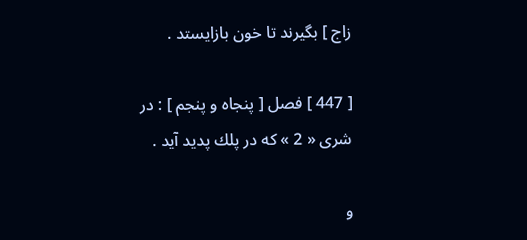زاج ] بگيرند تا خون بازايستد .

[ 447 ] فصل [ پنجاه و پنجم ] : در شرى « 2 » كه در پلك پديد آيد .

و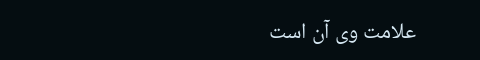علامت وى آن است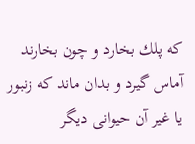كه پلك بخارد و چون بخارند آماس گيرد و بدان ماند كه زنبور يا غير آن حيوانى ديگر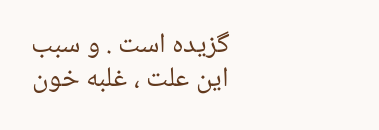گزيده است . و سبب اين علت ، غلبه خون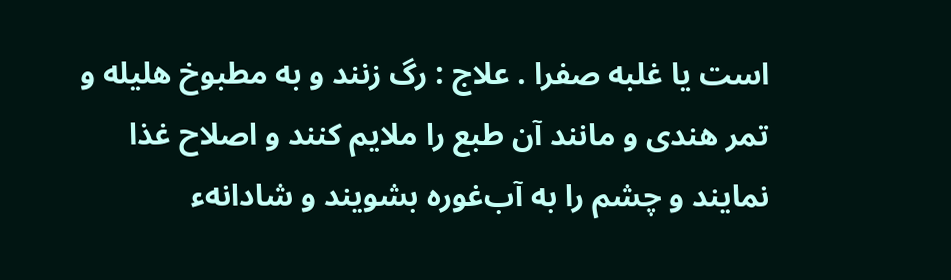است يا غلبه صفرا . علاج : رگ زنند و به مطبوخ هليله و تمر هندى و مانند آن طبع را ملايم كنند و اصلاح غذا نمايند و چشم را به آب‌غوره بشويند و شادانهء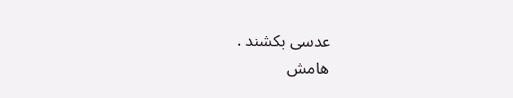عدسى بكشند .
هامش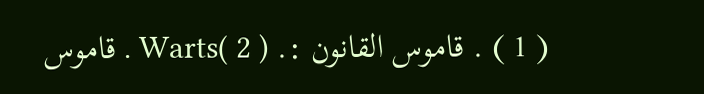( 1 ) . قاموس القانون :. Warts( 2 ) . قاموس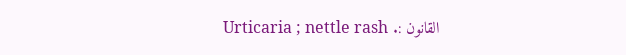القانون :. Urticaria ; nettle rash